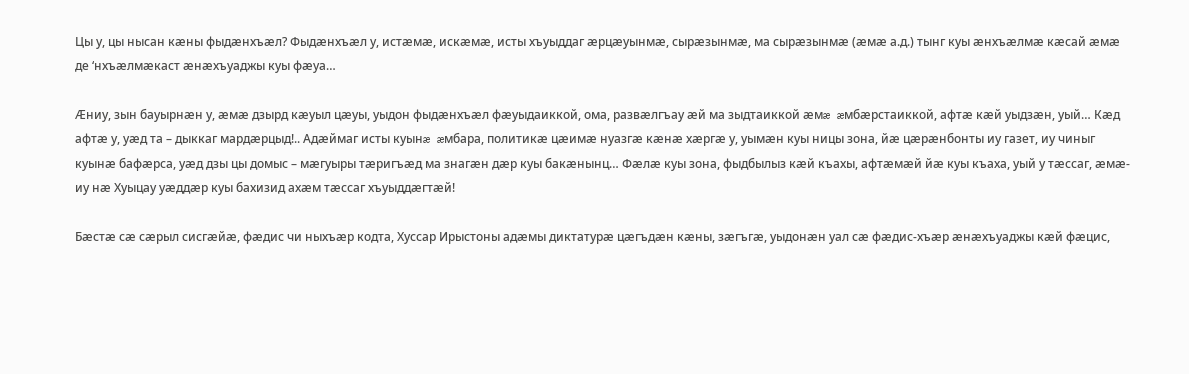Цы у, цы нысан кæны фыдæнхъæл? Фыдæнхъæл у, истæмæ, искæмæ, исты хъуыддаг æрцæуынмæ, сырæзынмæ, ма сырæзынмæ (æмæ а.д.) тынг куы æнхъæлмæ кæсай æмæ де ‘нхъæлмæкаст æнæхъуаджы куы фæуа…

Æниу, зын бауырнæн у, æмæ дзырд кæуыл цæуы, уыдон фыдæнхъæл фæуыдаиккой, ома, развæлгъау æй ма зыдтаиккой æмæ æмбæрстаиккой, афтæ кæй уыдзæн, уый… Кæд афтæ у, уæд та – дыккаг мардæрцыд!.. Адæймаг исты куынæ æмбара, политикæ цæимæ нуазгæ кæнæ хæргæ у, уымæн куы ницы зона, йæ цæрæнбонты иу газет, иу чиныг куынæ бафæрса, уæд дзы цы домыс – мæгуыры тæригъæд ма знагæн дæр куы бакæнынц… Фæлæ куы зона, фыдбылыз кæй къахы, афтæмæй йæ куы къаха, уый у тæссаг, æмæ-иу нæ Хуыцау уæддæр куы бахизид ахæм тæссаг хъуыддæгтæй!

Бæстæ сæ сæрыл сисгæйæ, фæдис чи ныхъæр кодта, Хуссар Ирыстоны адæмы диктатурæ цæгъдæн кæны, зæгъгæ, уыдонæн уал сæ фæдис-хъæр æнæхъуаджы кæй фæцис,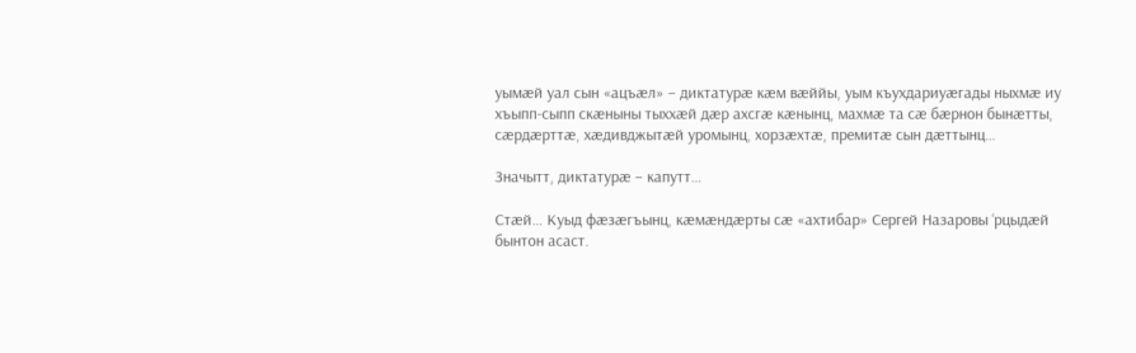уымæй уал сын «ацъæл» – диктатурæ кæм вæййы, уым къухдариуæгады ныхмæ иу хъыпп-сыпп скæныны тыххæй дæр ахсгæ кæнынц, махмæ та сæ бæрнон бынæтты, сæрдæрттæ, хæдивджытæй уромынц, хорзæхтæ, премитæ сын дæттынц…

Значытт, диктатурæ – капутт…

Стæй… Куыд фæзæгъынц, кæмæндæрты сæ «ахтибар» Сергей Назаровы ‘рцыдæй бынтон асаст.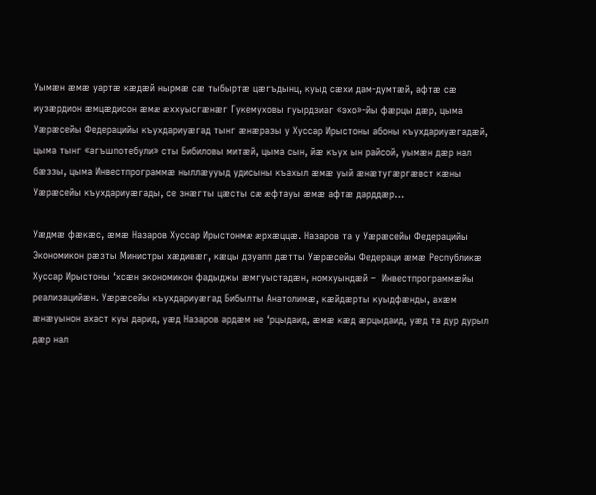Уымæн æмæ уартæ кæдæй нырмæ сæ тыбыртæ цæгъдынц, куыд сæхи дам-думтæй, афтæ сæ иузæрдион æмцæдисон æмæ æххуысгæнæг Гукемуховы гуырдзиаг «эхо»-йы фæрцы дæр, цыма Уæрæсейы Федерацийы къухдариуæгад тынг æнæразы у Хуссар Ирыстоны абоны къухдариуæгадæй, цыма тынг «агъшпотебули» сты Бибиловы митæй, цыма сын, йæ къух ын райсой, уымæн дæр нал бæззы, цыма Инвестпрограммæ ныллæууыд удисыны къахыл æмæ уый æнæтугæргæвст кæны Уæрæсейы къухдариуæгады, се знæгты цæсты сæ æфтауы æмæ афтæ дарддæр…

Уæдмæ фæкæс, æмæ Назаров Хуссар Ирыстонмæ æрхæццæ. Назаров та у Уæрæсейы Федерацийы Экономикон рæзты Министры хæдивæг, кæцы дзуапп дæтты Уæрæсейы Федераци æмæ Республикæ Хуссар Ирыстоны ‘хсæн экономикон фадыджы æмгуыстадæн, номхуындæй –  Инвестпрограммæйы реализацийæн. Уæрæсейы къухдариуæгад Бибылты Анатолимæ, кæйдæрты куыдфæнды, ахæм æнæуынон ахаст куы дарид, уæд Назаров ардæм не ‘рцыдаид, æмæ кæд æрцыдаид, уæд та дур дурыл дæр нал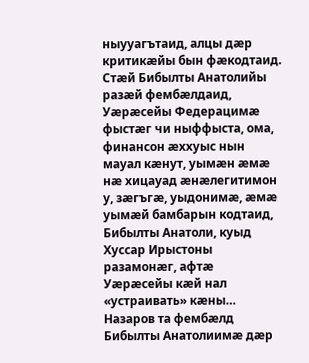ныууагътаид, алцы дæр критикæйы бын фæкодтаид. Стæй Бибылты Анатолийы разæй фембæлдаид, Уæрæсейы Федерацимæ фыстæг чи ныффыста, ома, финансон æххуыс нын мауал кæнут, уымæн æмæ нæ хицауад æнæлегитимон у, зæгъгæ, уыдонимæ, æмæ уымæй бамбарын кодтаид, Бибылты Анатоли, куыд Хуссар Ирыстоны разамонæг, афтæ Уæрæсейы кæй нал «устраивать» кæны… Назаров та фембæлд Бибылты Анатолиимæ дæр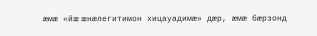æмæ «йæ æнæлегитимон хицауадимæ» дæр, æмæ бæрзонд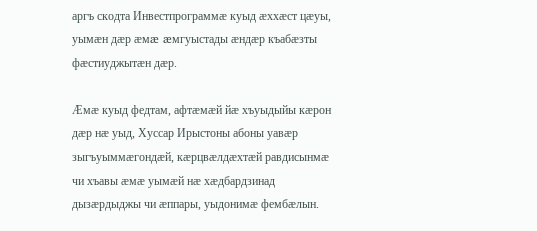аргъ скодта Инвестпрограммæ куыд æххæст цæуы, уымæн дæр æмæ æмгуыстады æндæр къабæзты фæстиуджытæн дæр.

Æмæ куыд федтам, афтæмæй йæ хъуыдыйы кæрон дæр нæ уыд, Хуссар Ирыстоны абоны уавæр зыгъуыммæгондæй, кæрцвæлдæхтæй равдисынмæ чи хъавы æмæ уымæй нæ хæдбардзинад дызæрдыджы чи æппары, уыдонимæ фембæлын.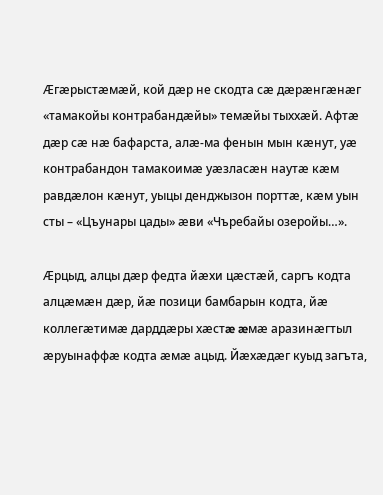Æгæрыстæмæй, кой дæр не скодта сæ дæрæнгæнæг «тамакойы контрабандæйы» темæйы тыххæй. Афтæ дæр сæ нæ бафарста, алæ-ма фенын мын кæнут, уæ контрабандон тамакоимæ уæзласæн наутæ кæм равдæлон кæнут, уыцы денджызон порттæ, кæм уын сты – «Цъунары цады» æви «Чъребайы озеройы…».

Æрцыд, алцы дæр федта йæхи цæстæй, саргъ кодта алцæмæн дæр, йæ позици бамбарын кодта, йæ коллегæтимæ дарддæры хæстæ æмæ аразинæгтыл æруынаффæ кодта æмæ ацыд. Йæхæдæг куыд загъта,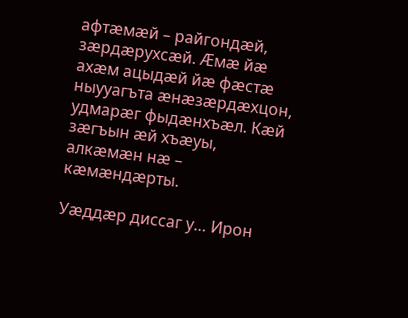афтæмæй – райгондæй, зæрдæрухсæй. Æмæ йæ ахæм ацыдæй йæ фæстæ ныууагъта æнæзæрдæхцон, удмарæг фыдæнхъæл. Кæй зæгъын æй хъæуы, алкæмæн нæ – кæмæндæрты.

Уæддæр диссаг у… Ирон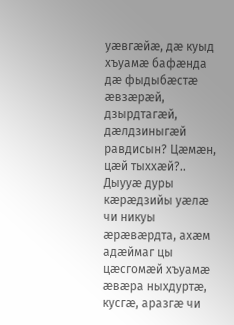уæвгæйæ, дæ куыд хъуамæ бафæнда дæ фыдыбæстæ æвзæрæй, дзырдтагæй, дæлдзиныгæй равдисын? Цæмæн, цæй тыххæй?.. Дыууæ дуры кæрæдзийы уæлæ чи никуы æрæвæрдта, ахæм адæймаг цы цæсгомæй хъуамæ æвæра ныхдуртæ, кусгæ, аразгæ чи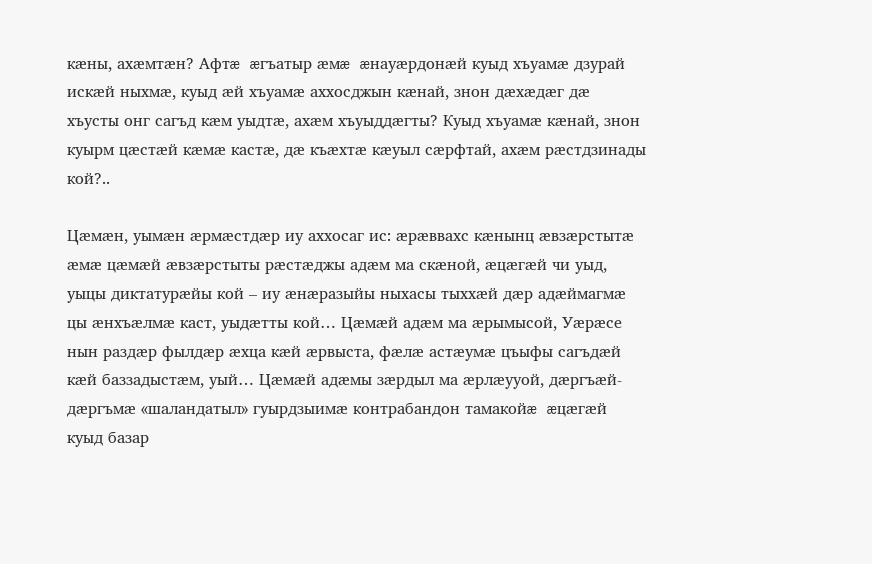кæны, ахæмтæн? Афтæ æгъатыр æмæ æнауæрдонæй куыд хъуамæ дзурай искæй ныхмæ, куыд æй хъуамæ аххосджын кæнай, знон дæхæдæг дæ хъусты онг сагъд кæм уыдтæ, ахæм хъуыддæгты? Куыд хъуамæ кæнай, знон куырм цæстæй кæмæ кастæ, дæ къæхтæ кæуыл сæрфтай, ахæм рæстдзинады кой?..

Цæмæн, уымæн æрмæстдæр иу аххосаг ис: æрæввахс кæнынц æвзæрстытæ æмæ цæмæй æвзæрстыты рæстæджы адæм ма скæной, æцæгæй чи уыд, уыцы диктатурæйы кой – иу æнæразыйы ныхасы тыххæй дæр адæймагмæ цы æнхъæлмæ каст, уыдæтты кой… Цæмæй адæм ма æрымысой, Уæрæсе нын раздæр фылдæр æхца кæй æрвыста, фæлæ астæумæ цъыфы сагъдæй кæй баззадыстæм, уый… Цæмæй адæмы зæрдыл ма æрлæууой, дæргъæй-дæргъмæ «шаландатыл» гуырдзыимæ контрабандон тамакойæ æцæгæй куыд базар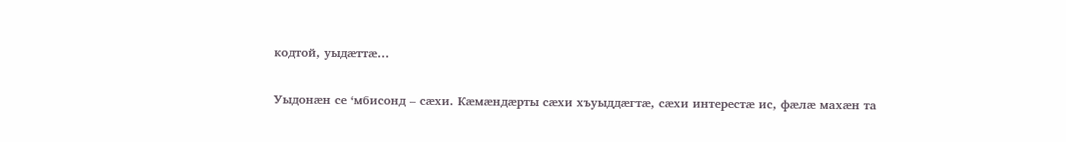кодтой, уыдæттæ…

Уыдонæн се ‘мбисонд – сæхи. Кæмæндæрты сæхи хъуыддæгтæ, сæхи интерестæ ис, фæлæ махæн та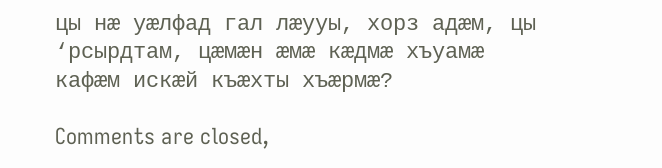цы нæ уæлфад гал лæууы, хорз адæм, цы ‘рсырдтам, цæмæн æмæ кæдмæ хъуамæ кафæм искæй къæхты хъæрмæ?

Comments are closed,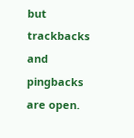but trackbacks and pingbacks are open.